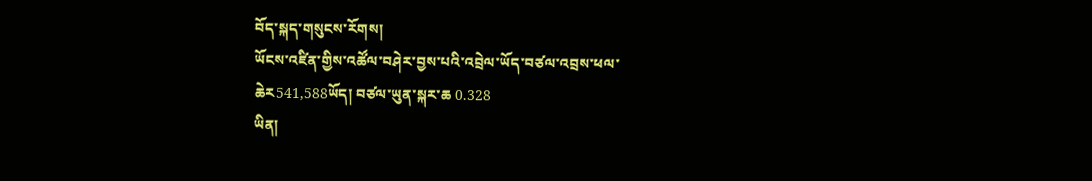བོད་སྐད་གསུངས་རོགས།
ཡོངས་འཛིན་གྱིས་འཚོལ་བཤེར་བྱས་པའི་འབྲེལ་ཡོད་བཙལ་འབྲས་ཕལ་ཆེར541,588ཡོད། བཙལ་ཡུན་སྐར་ཆ 0.328
ཡིན།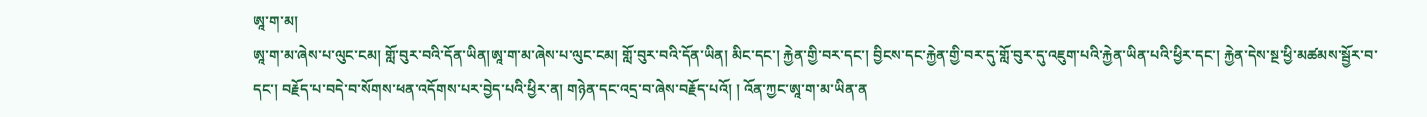ཨཱ་ག་མ།
ཨཱ་ག་མ་ཞེས་པ་ལུང་ངམ། གློ་བུར་བའི་དོན་ཡིན།ཨཱ་ག་མ་ཞེས་པ་ལུང་ངམ། གློ་བུར་བའི་དོན་ཡིན། མིང་དང་། རྐྱེན་གྱི་བར་དང་། བྱིངས་དང་རྐྱེན་གྱི་བར་དུ་གློ་བུར་དུ་འཇུག་པའི་རྐྱེན་ཡིན་པའི་ཕྱིར་དང་། རྐྱེན་དེས་སྔ་ཕྱི་མཚམས་སྦྱོར་བ་དང་། བརྗོད་པ་བདེ་བ་སོགས་ཕན་འདོགས་པར་བྱེད་པའི་ཕྱིར་ན། གཉེན་དང་འདྲ་བ་ཞེས་བརྗོད་པའོ། ། འོན་ཀྱང་ཨཱ་ག་མ་ཡིན་ན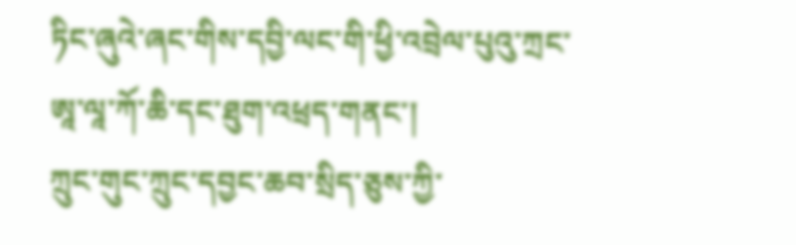ཏིང་ཞུའེ་ཞང་གིས་དབྱི་ལང་གི་ཕྱི་འབྲེལ་པུའུ་ཀྲང་ཨཱ་ལཱ་ཀོ་ཆི་དང་ཐུག་འཕྲད་གནང་།
ཀྲུང་གུང་ཀྲུང་དབྱང་ཆབ་སྲིད་ཅུས་ཀྱི་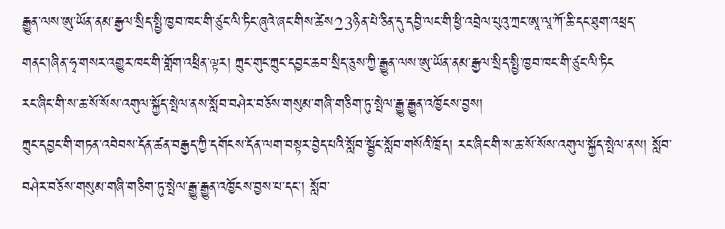རྒྱུན་ལས་ཨུ་ཡོན་ནམ་རྒྱལ་སྲིད་སྤྱི་ཁྱབ་ཁང་གི་ཙུང་ལི་ཏིང་ཞུའེ་ཞང་གིས་ཚེས23ཉིན་པེ་ཅིན་དུ་དབྱི་ལང་གི་ཕྱི་འབྲེལ་པུའུ་ཀྲང་ཨཱ་ལཱ་ཀོ་ཆི་དང་ཐུག་འཕྲད་གནང་།ཞིན་ཧྭ་གསར་འགྱུར་ཁང་གི་གློག་འཕྲིན་ལྟར། ཀྲུང་གུང་ཀྲུང་དབྱང་ཆབ་སྲིད་ཅུས་ཀྱི་རྒྱུན་ལས་ཨུ་ཡོན་ནམ་རྒྱལ་སྲིད་སྤྱི་ཁྱབ་ཁང་གི་ཙུང་ལི་ཏིང
རང་ཞིང་གི་ས་ཆ་སོ་སོས་འགུལ་སྐྱོད་སྤེལ་ནས་སློབ་བཤེར་བཅོས་གསུམ་གཞི་གཅིག་ཏུ་སྤེལ་རྒྱུ་རྒྱུན་འཁྱོངས་བྱས།
ཀྲུང་དབྱང་གི་གཏན་འབེབས་དོན་ཚན་བརྒྱད་ཀྱི་དགོངས་དོན་ལག་བསྟར་བྱེད་པའི་སློབ་སྦྱོང་སློབ་གསོའི་ཁྲོད། རང་ཞིང་གི་ས་ཆ་སོ་སོས་འགུལ་སྐྱོད་སྤེལ་ནས། སློབ་བཤེར་བཅོས་གསུམ་གཞི་གཅིག་ཏུ་སྤེལ་རྒྱུ་རྒྱུན་འཁྱོངས་བྱས་པ་དང་། སློབ་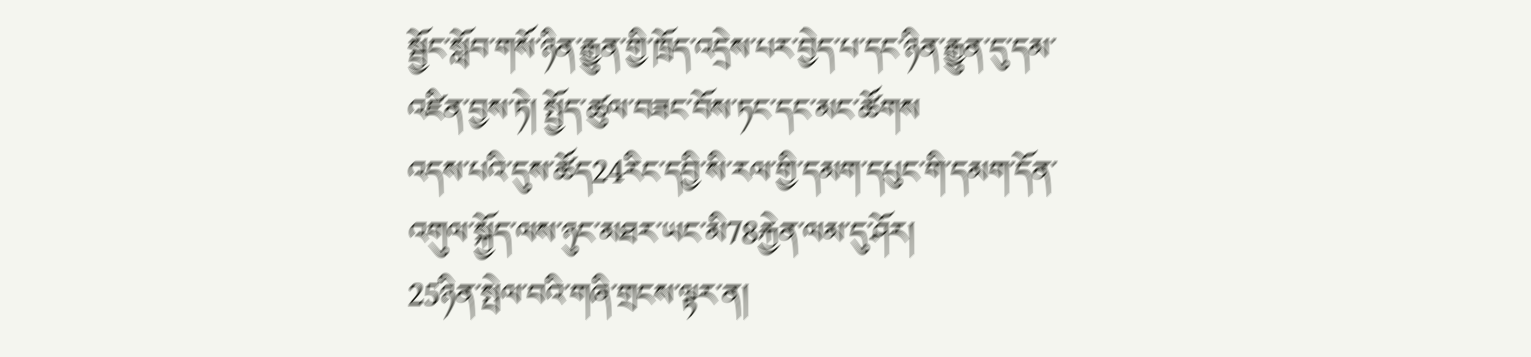སྦྱོང་སློབ་གསོ་ཉིན་རྒྱུན་གྱི་ཁྲོད་འདྲེས་པར་བྱེད་པ་དང་ཉིན་རྒྱུན་དུ་དམ་འཛིན་བྱས་ཏེ། སྤྱོད་ཚུལ་བཟང་བོས་ཏང་དང་མང་ཚོགས
འདས་པའི་དུས་ཚོད24རིང་དབྱི་སི་རལ་གྱི་དམག་དཔུང་གི་དམག་དོན་འགུལ་སྐྱོད་ལས་ཉུང་མཐར་ཡང་མི78རྐྱེན་ལམ་དུ་ཤོར།
25ཉིན་སྤེལ་བའི་གཞི་གྲངས་ལྟར་ན།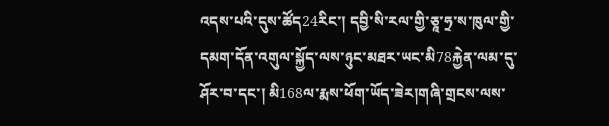འདས་པའི་དུས་ཚོད24རིང་། དབྱི་སི་རལ་གྱི་ཅཱ་ཧྲ་ས་ཁུལ་གྱི་དམག་དོན་འགུལ་སྐྱོད་ལས་ཉུང་མཐར་ཡང་མི78རྐྱེན་ལམ་དུ་ཤོར་བ་དང་། མི168ལ་རྨས་ཕོག་ཡོད་ཟེར།གཞི་གྲངས་ལས་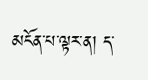མངོན་པ་ལྟར་ན། ད་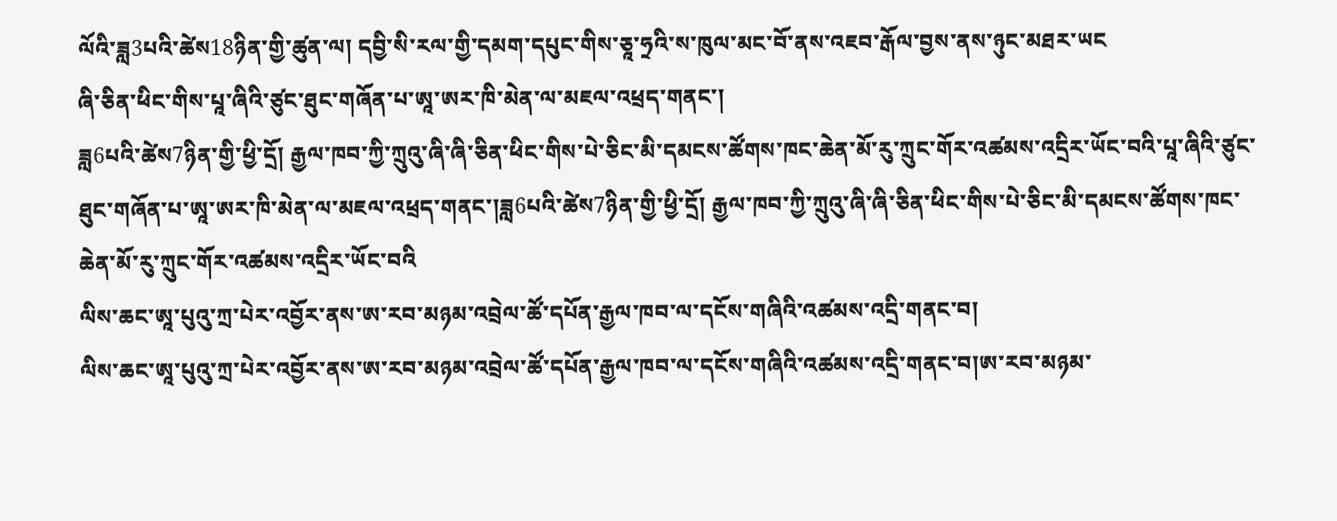ལོའི་ཟླ3པའི་ཚེས18ཉིན་གྱི་ཚུན་ལ། དབྱི་སི་རལ་གྱི་དམག་དཔུང་གིས་ཅཱ་ཧྲའི་ས་ཁུལ་མང་བོ་ནས་འཇབ་རྒོལ་བྱས་ནས་ཉུང་མཐར་ཡང
ཞི་ཅིན་ཕིང་གིས་པཱ་ཞིའི་ཙུང་ཐུང་གཞོན་པ་ཨཱ་ཨར་ཁི་མེན་ལ་མཇལ་འཕྲད་གནང་།
ཟླ6པའི་ཚེས7ཉིན་གྱི་ཕྱི་དྲོ། རྒྱལ་ཁབ་ཀྱི་ཀྲུའུ་ཞི་ཞི་ཅིན་ཕིང་གིས་པེ་ཅིང་མི་དམངས་ཚོགས་ཁང་ཆེན་མོ་རུ་ཀྲུང་གོར་འཚམས་འདྲིར་ཡོང་བའི་པཱ་ཞིའི་ཙུང་ཐུང་གཞོན་པ་ཨཱ་ཨར་ཁི་མེན་ལ་མཇལ་འཕྲད་གནང་།ཟླ6པའི་ཚེས7ཉིན་གྱི་ཕྱི་དྲོ། རྒྱལ་ཁབ་ཀྱི་ཀྲུའུ་ཞི་ཞི་ཅིན་ཕིང་གིས་པེ་ཅིང་མི་དམངས་ཚོགས་ཁང་ཆེན་མོ་རུ་ཀྲུང་གོར་འཚམས་འདྲིར་ཡོང་བའི
ལིས་ཆང་ཨཱ་པུའུ་ཀྲ་པེར་འབྱོར་ནས་ཨ་རབ་མཉམ་འབྲེལ་ཚོ་དཔོན་རྒྱལ་ཁབ་ལ་དངོས་གཞིའི་འཚམས་འདྲི་གནང་བ།
ལིས་ཆང་ཨཱ་པུའུ་ཀྲ་པེར་འབྱོར་ནས་ཨ་རབ་མཉམ་འབྲེལ་ཚོ་དཔོན་རྒྱལ་ཁབ་ལ་དངོས་གཞིའི་འཚམས་འདྲི་གནང་བ།ཨ་རབ་མཉམ་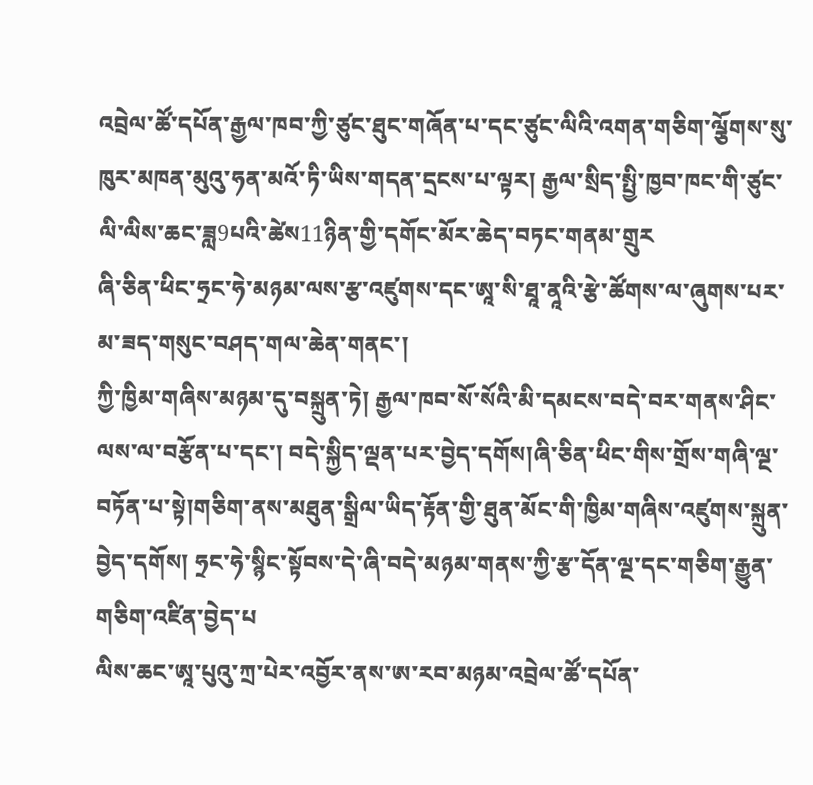འབྲེལ་ཚོ་དཔོན་རྒྱལ་ཁབ་ཀྱི་ཙུང་ཐུང་གཞོན་པ་དང་ཙུང་ལིའི་འགན་གཅིག་ལྕོགས་སུ་ཁུར་མཁན་མུའུ་ཧན་མའོ་ཏི་ཡིས་གདན་དྲངས་པ་ལྟར། རྒྱལ་སྲིད་སྤྱི་ཁྱབ་ཁང་གི་ཙུང་ལི་ལིས་ཆང་ཟླ9པའི་ཚེས11ཉིན་གྱི་དགོང་མོར་ཆེད་བཏང་གནམ་གྲུར
ཞི་ཅིན་ཕིང་ཧྲང་ཧེ་མཉམ་ལས་རྩ་འཛུགས་དང་ཨཱ་སི་ཐཱ་ནཱའི་རྩེ་ཚོགས་ལ་ཞུགས་པར་མ་ཟད་གསུང་བཤད་གལ་ཆེན་གནང་།
ཀྱི་ཁྱིམ་གཞིས་མཉམ་དུ་བསྐྲུན་ཏེ། རྒྱལ་ཁབ་སོ་སོའི་མི་དམངས་བདེ་བར་གནས་ཤིང་ལས་ལ་བརྩོན་པ་དང་། བདེ་སྐྱིད་ལྡན་པར་བྱེད་དགོས།ཞི་ཅིན་ཕིང་གིས་གྲོས་གཞི་ལྔ་བཏོན་པ་སྟེ།གཅིག་ནས་མཐུན་སྒྲིལ་ཡིད་རྟོན་གྱི་ཐུན་མོང་གི་ཁྱིམ་གཞིས་འཛུགས་སྐྲུན་བྱེད་དགོས། ཧྲང་ཧེ་སྙིང་སྟོབས་དེ་ཞི་བདེ་མཉམ་གནས་ཀྱི་རྩ་དོན་ལྔ་དང་གཅིག་རྒྱུན་གཅིག་འཛིན་བྱེད་པ
ལིས་ཆང་ཨཱ་པུའུ་ཀྲ་པེར་འབྱོར་ནས་ཨ་རབ་མཉམ་འབྲེལ་ཚོ་དཔོན་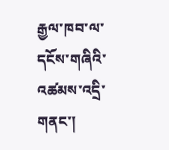རྒྱལ་ཁབ་ལ་དངོས་གཞིའི་འཚམས་འདྲི་གནང་།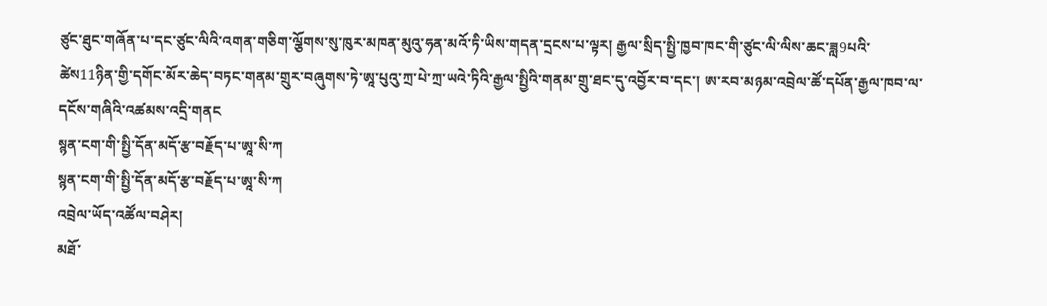ཙུང་ཐུང་གཞོན་པ་དང་ཙུང་ལིའི་འགན་གཅིག་ལྕོགས་སུ་ཁུར་མཁན་མུའུ་ཧན་མའོ་ཏི་ཡིས་གདན་དྲངས་པ་ལྟར། རྒྱལ་སྲིད་སྤྱི་ཁྱབ་ཁང་གི་ཙུང་ལི་ལིས་ཆང་ཟླ9པའི་ཚེས11ཉིན་གྱི་དགོང་མོར་ཆེད་བཏང་གནམ་གྲུར་བཞུགས་ཏེ་ཨཱ་པུའུ་ཀྲ་པེ་ཀྲ་ཡའེ་ཏིའི་རྒྱལ་སྤྱིའི་གནམ་གྲུ་ཐང་དུ་འབྱོར་བ་དང་། ཨ་རབ་མཉམ་འབྲེལ་ཚོ་དཔོན་རྒྱལ་ཁབ་ལ་དངོས་གཞིའི་འཚམས་འདྲི་གནང
སྙན་ངག་གི་སྤྱི་དོན་མདོ་རྩ་བརྗོད་པ་ཨཱ་སི་ཀ
སྙན་ངག་གི་སྤྱི་དོན་མདོ་རྩ་བརྗོད་པ་ཨཱ་སི་ཀ
འབྲེལ་ཡོད་འཚོལ་བཤེར།
མཐོ་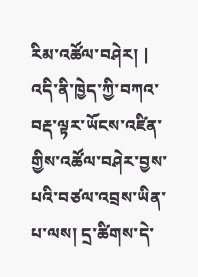རིམ་འཚོལ་བཤེར། |
འདི་ནི་ཁྱེད་ཀྱི་བཀའ་བརྡ་ལྟར་ཡོངས་འཛིན་གྱིས་འཚོལ་བཤེར་བྱས་པའི་བཙལ་འབྲས་ཡིན་པ་ལས། དྲ་ཚིགས་དེ་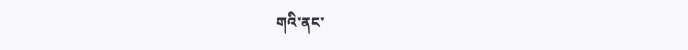གའི་ནང་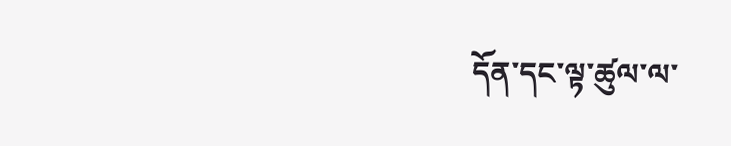དོན་དང་ལྟ་ཚུལ་ལ་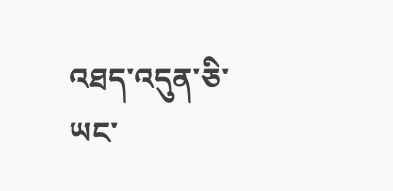འཐད་འདུན་ཅི་ཡང་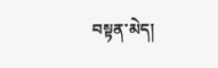བསྟན་མེད།